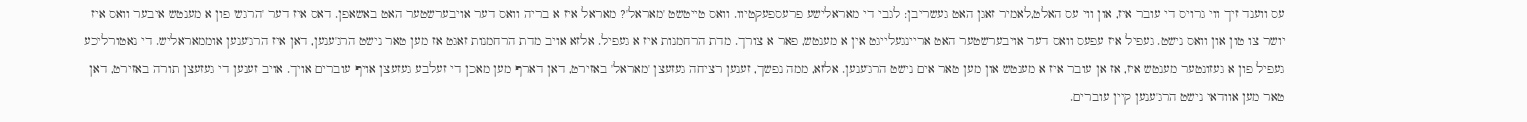עס ווענד זיך ווי גרויס די עובר איז, און ווי עס האלט,לאמיר זאגן האט געשריבן: לגבי די מאראלישע פרעספעקטיוו. וואס טייטשט 'מאראל'? מאראל איז א בריה וואס דער אויבערשטער האט באשאפן. דאס איז דער 'הרגש' פון א מענטש איבער וואס איז יושר צו טון און וואס נישט. געפיל איז עפעס וואס דער אויבערשטער האט אריינגעלייגט אין א מענטש, פאר א צורך. מדת הרחמנות איז א געפיל. אלזא אויב מדת הרחמנות זאגט אז מען טאר נישט הרג'ענען, דאן איז הרג'ענען אוממאראליש. די נאטורליכע געפיל פון א געזונטער מענטש איז, אז אן עובר איז א מענטש און מען טאר אים נישט הרג'ענען. אלזא, ממה נפשך, זענען רציחה געזעצן 'מאראל' באזירט, דאן דארף מען מאכן די זעלבע געזעצן אויף עוברים אויך. אויב זענען די געזעצן תורה באזירט, דאן טאר מען אוודאי נישט הרג'ענען קיין עוברים.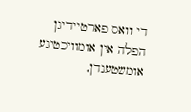די וואס פארטיידיגן הפלה אין אומוויכטיגע אומשטענדן,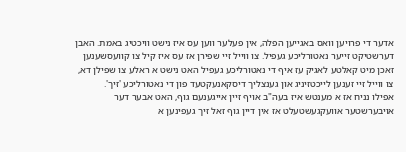אדער די פרויען וואס באגייען הפלה, אין פעלער ווען עס איז נישט וויכטיג באמת. האבן דערשטיקט זייער נאטורליכע געפיל. צו ווייל זיי שפירן אז עס איז קיל צו קוועסשענען זאכן מיט קאלטע לאגיק עז איף די נאטורליכע געפיל האט נישט א ראלע צו שפילן דא, צו ווייל זיי זענען לייכטזיניג און גענצליך דיסקאנעקטעד פון די נאטורליכע 'זיך'.
אפילו נניח אז א מענטש איז בעה"ב אויף זיין אייגענעם גוף, האט אבער דער אויבערשטער אוועקגעשטעלט אז אין דיין גוף זאל זיך געפינען א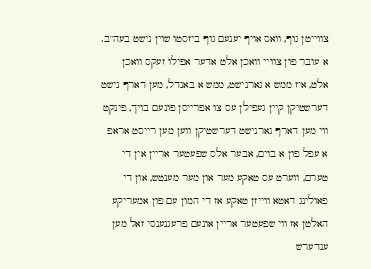צווייטן גוף, וואס אויף יענעם גוף ביזסטו שוין נישט בעה"ב.
א עובר פון צוויי וואכן אלט אדער אפילו זעקס וואכן אלט, איז ממש א גארנישט, ממש א באנדל, מען דארף נישט דערשטיקן קיין געפילן עס צו אפרייסן פונעם בויך, פינקט ווי מען דארף גארנישט דערשטיקן ווען מען רייסט אראפ א עפל פון א בוים, אבער אלס שפעטער אריין אין די טערם, ווערט עס טאקע מער און מער מענטש, און די פאולינג דאטא ווייזן טאקע אז די המון עם פון אמעריקע האלטן אז ווי שפעטער אריין אונעם פרעגנענסי זאל מען ענדערש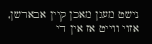נישט מעגן מאכן קיין אבארשן,
אזוי ווייט אז אין די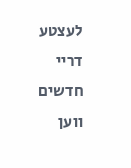לעצטע דריי חדשים ווען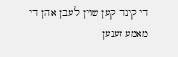די קינד קען שוין לעבן אהן די מאמע זענען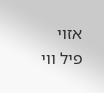אזוי פיל ווי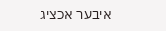איבער אכציג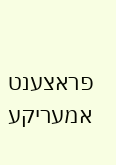פראצענט אמעריקע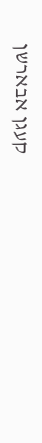קעגן אבארשן